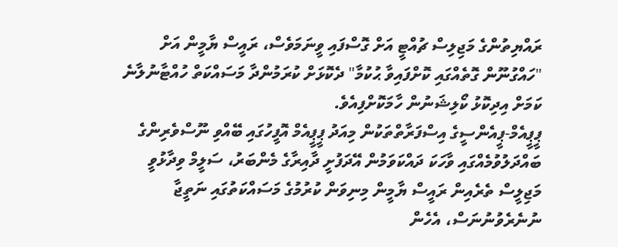ރައްޔިތުންގެ މަޖިލިސް ޗުއްޓީ އަށް ގޮސްފައި ވީނަމަވެސް، ރައީސް ޔާމީން އަށް "ހައްގުނޫން ގޮތެއްގައި ކޮށްފައިވާ ޙުކުމާ" ދެކޮޅަށް ކުރަމުންދާ މަސައްކަތް ހުއްޓާނުލާނެ ކަމަށް އިދިކޮޅު ކޯލިޝަނުން ހާމަކޮށްފިއެވެ.
ޕީޕީއެމް-ޕީއެންސީގެ އިސްފަރާތްތަކުން މިއަދު ޕީޕީއެމް އޮފީހުގައި ބޭއްވި ނޫސްވެރިންގެ ބައްދަލުވުމެއްގައި ވާހަކަ ދައްކަވަމުން އޭދަފުށީ ދާއިރާގެ މެންބަރު، ސަލީމް ވިދާޅުވީ މަޖިލީސް ތެރެއިން ރައީސް ޔާމީން މިނިވަން ކުރުމުގެ މަސައްކަތުގައި ނަތީޖާ ނުނެރެވުނުނަސް، އެހެން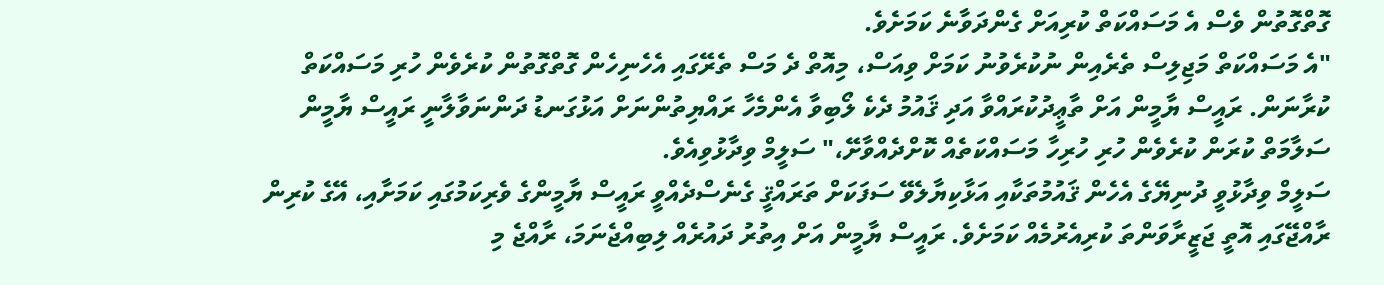ގޮތްގޮތުން ވެސް އެ މަސައްކަތް ކުރިއަށް ގެންދަވާނެ ކަމަށެވެ.
"އެ މަސައްކަތް މަޖިލިސް ތެރެއިން ނުކުރެވުނު ކަމަށް ވިއަސް، މިއޮތް ދެ މަސް ތެރޭގައި އެހެނިހެން ގޮތްގޮތުން ކުރެވެން ހުރި މަސައްކަތް ކުރާނަން. ރައީސް ޔާމީން އަށް ތާޢީދުކުރައްވާ އަދި ޤައުމު ދެކެ ލޯބިވާ އެންމެހާ ރައްޔިތުންނަށް އަޅުގަނޑު ދަންނަވާލާނީ ރައީސް ޔާމީން ސަލާމަތް ކުރަން ކުރެވެން ހުރި ހުރިހާ މަސައްކަތެއް ކޮށްދެއްވާށޭ،" ސަލީމް ވިދާޅުވިއެވެ.
ސަލީމް ވިދާޅުވީ ދުނިޔޭގެ އެހެން ޤައުމުތަކާއި އަޅާކިޔާލެވޭ ސަފަކަށް ތަރައްޤީ ގެނެސްދެއްވީ ރައީސް ޔާމީންގެ ވެރިކަމުގައި ކަމަށާއި، އޭގެ ކުރިން ރާއްޖޭގައި އޮތީ ޖަޒީރާވަންތަ ކުރިއެރުމެއް ކަމަށެވެ. ރައީސް ޔާމީން އަށް އިތުރު ދައުރެއް ލިބިއްޖެނަމަ، ރާއްޖެ މި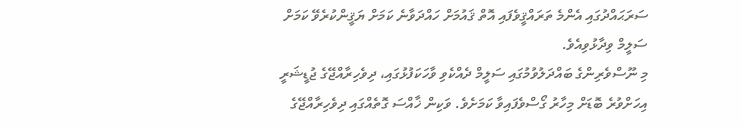ސަރަޙައްދުގައި އެންމެ ތަރައްޤީވެފައި އޮތް ޤައުމަށް ހައްދަވާނެ ކަމަށް ޔަޤީންކުރެވޭ ކަމަށް ސަލީމް ވިދާޅުވިއެވެ.
މި ނޫސްވެރިންގެ ބައްދަލުވުމުގައި ސަލީމް ދެއްކެވި ވާހަކަފުޅުގައި، ދިވެހިރާއްޖޭގެ ޖުޑީޝަރީ އިހަށްވުރެ ބޮޑަށް މިހާރު ގޯސްވެފައިވާ ކަމަށެވެ. ވަކިން ޚާއްސަ ގޮތެއްގައި ދިވެހިރާއްޖޭގެ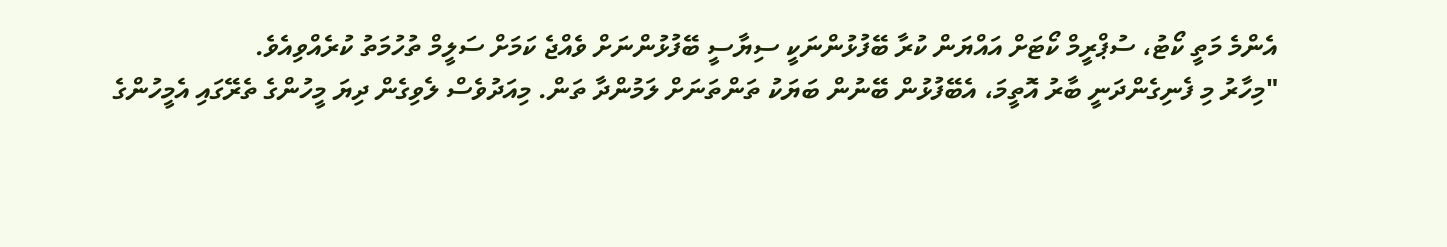އެންމެ މަތީ ކޯޓު، ސުޕްރީމް ކޯޓަށް އައްޔަން ކުރާ ބޭފުޅުންނަކީ ސިޔާސީ ބޭފުޅުންނަށް ވެއްޖެ ކަމަށް ސަލީމް ތުހުމަތު ކުރެއްވިއެވެ.
"މިހާރު މި ފެނިގެންދަނީ ބާރު އޮތީމަ، އެބޭފުޅުން ބޭނުން ބަޔަކު ތަންތަނަށް ލަމުންދާ ތަން. މިއަދުވެސް ލެވިގެން ދިޔަ މީހުންގެ ތެރޭގައި އެމީހުންގެ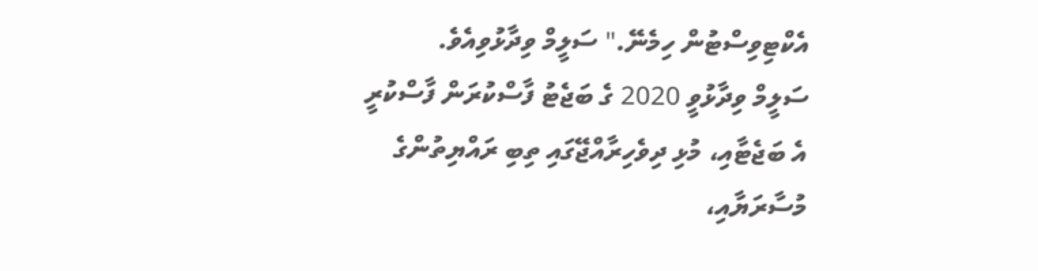އެކްޓިވިސްޓުން ހިމެނޭ." ސަލީމް ވިދާޅުވިއެވެ.
ސަލީމް ވިދާޅުވީ 2020 ގެ ބަޖެޓު ފާސްކުރަން ފާސްކުރީ އެ ބަޖެޓާއި، މުޅި ދިވެހިރާއްޖޭގައި ތިބި ރައްޔިތުންގެ މުސާރަޔާއި،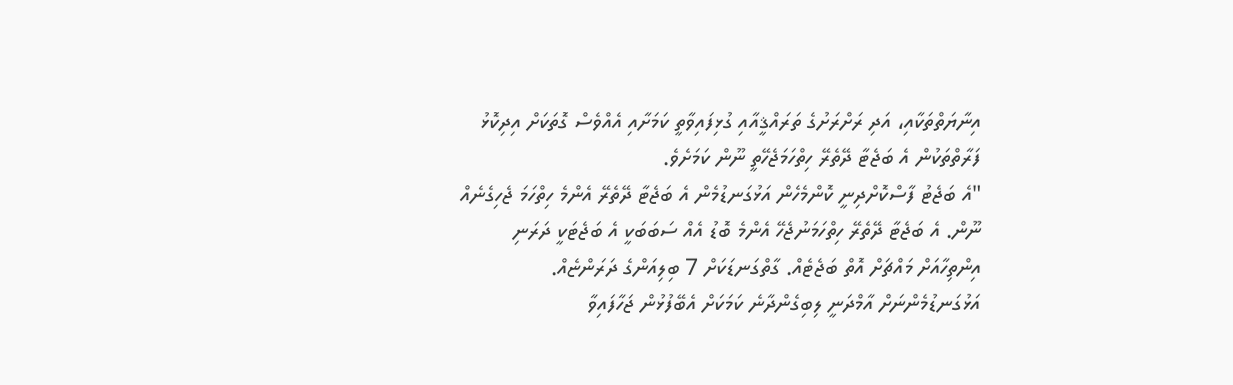އިނާޔަތްތަކާއި، އަދި ރަށްރަށުގެ ތަރައްޤީއާއި ގުޅިފައިވާތީ ކަމަށާއި އެއްވެސް ގޮތަކަށް އިދިކޮޅު ފަރާތްތަކުން އެ ބަޖެޓާ ދޭތެރޭ ހިތްހަމަޖެހޭތީ ނޫން ކަމަށެވެ.
"އެ ބަޖެޓު ފާސްކޮށްދިނީ ކޮންމެހެން އަޅުގަނޑުމެން އެ ބަޖެޓާ ދޭތެރޭ އެންމެ ހިތްހަމަ ޖެހިގެނެއް ނޫން. އެ ބަޖެޓާ ދޭތެރޭ ހިތްހަމަނުޖެހޭ އެންމެ ބޮޑު އެއް ސަބަބަކީ އެ ބަޖެޓަކީ ދަރަނި އިންތިހާއަށް މައްޗަށް އޮތް ބަޖެޓެއް. ގާތްގަނޑަކަށް 7 ބިލިއަންގެ ދަރަންޏެއް. އަޅުގަނޑުމެންނަށް އާމްދަނީ ލިބިގެންދާނެ ކަމަކަށް އެބޭފުޅުން ޖަހާފައިވާ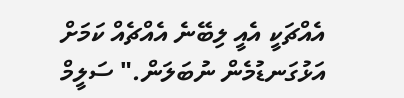އެއްޗަކީ އެއީ ލިބޭނެ އެއްޗެއް ކަމަށް އަޅުގަނޑުމެން ނުބަލަން." ސަލީމް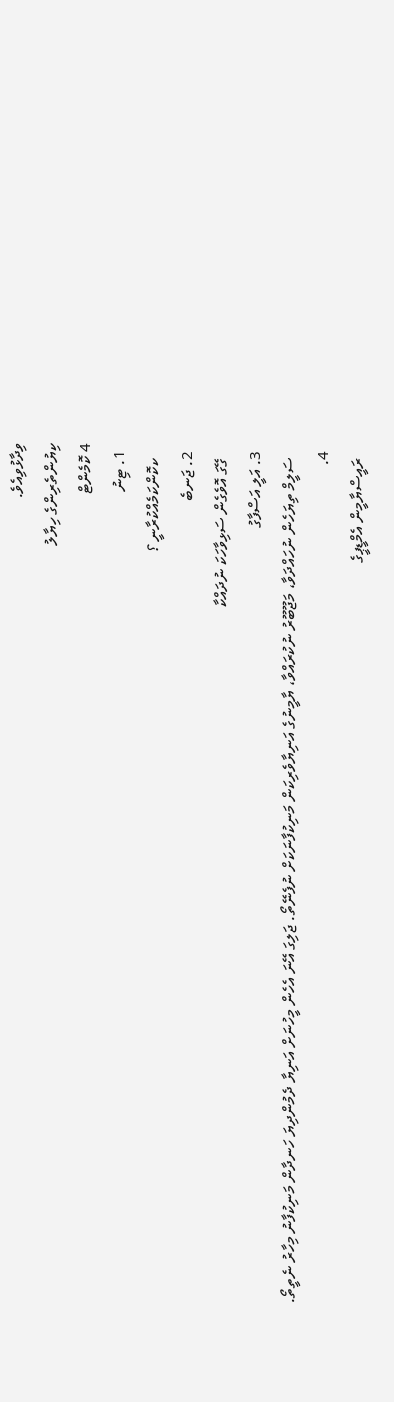ވިދާޅުވިއެވެ.
ކިޔުންތެރިންގެ ހިޔާލު
4 ކޮމެންޓް
  1. ޓިނު
    ކކޮންކަމެއްކުރާނީ ؟
  2. ޖަނބެ
    ގޭގަ އޮވެގެން ސަޅިވާހަކަ ނުދައްކާ
  3. އަލީ އަސްފާގު
    ސަލީމް ތިޔަހެން ނުހައްދަވާ، މަޖޫބޫރު ނުކުރައްވާ، ޔާމީނުގެ އަނިޔާވެރިކަން މަނިކުފާނަކަށް ނުފެނޭތޯ. ޖަލިގަ އޭނަ އެހެން މީހުނަށް އަނިޔާ ދެމުންދިޔަ ހަނދާން މަނިކުފާނު މިހާރު ނެތީތޯ.
  4.
    ރައީސްޔާމީން އެމްޑީޕީގެ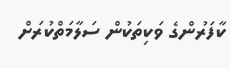ކާފަރުންގެ ވަކިތަކުން ސަލާމަތްކުރަށް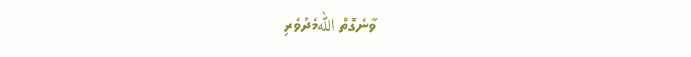ވާނެގޮތް اللهމެދުވެރި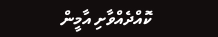ކޮއްދެއްވާށި އާމީން